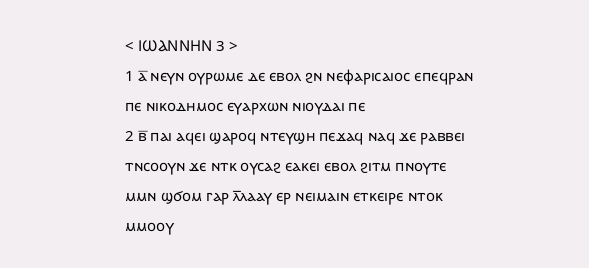< ⲒⲰⲀⲚⲚⲎⲚ 3 >
1 ⲁ̅ ⲛⲉⲩⲛ ⲟⲩⲣⲱⲙⲉ ⲇⲉ ⲉⲃⲟⲗ ϩⲛ ⲛⲉⲫⲁⲣⲓⲥⲁⲓⲟⲥ ⲉⲡⲉϥⲣⲁⲛ ⲡⲉ ⲛⲓⲕⲟⲇⲏⲙⲟⲥ ⲉⲩⲁⲣⲭⲱⲛ ⲛⲓⲟⲩⲇⲁⲓ ⲡⲉ
2 ⲃ̅ ⲡⲁⲓ ⲁϥⲉⲓ ϣⲁⲣⲟϥ ⲛⲧⲉⲩϣⲏ ⲡⲉϫⲁϥ ⲛⲁϥ ϫⲉ ⲣⲁⲃⲃⲉⲓ ⲧⲛⲥⲟⲟⲩⲛ ϫⲉ ⲛⲧⲕ ⲟⲩⲥⲁϩ ⲉⲁⲕⲉⲓ ⲉⲃⲟⲗ ϩⲓⲧⲙ ⲡⲛⲟⲩⲧⲉ ⲙⲙⲛ ϣϭⲟⲙ ⲅⲁⲣ ⲗ︦ⲗⲁⲁⲩ ⲉⲣ ⲛⲉⲓⲙⲁⲓⲛ ⲉⲧⲕⲉⲓⲣⲉ ⲛⲧⲟⲕ ⲙⲙⲟⲟⲩ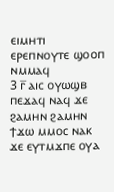ⲉⲓⲙⲏⲧⲓ ⲉⲣⲉⲡⲛⲟⲩⲧⲉ ϣⲟⲟⲡ ⲛⲙⲙⲁϥ
3 ⲅ̅ ⲁⲓⲥ ⲟⲩⲱϣⲃ ⲡⲉϫⲁϥ ⲛⲁϥ ϫⲉ ϩⲁⲙⲏⲛ ϩⲁⲙⲏⲛ ϯϫⲱ ⲙⲙⲟⲥ ⲛⲁⲕ ϫⲉ ⲉⲩⲧⲙϫⲡⲉ ⲟⲩⲁ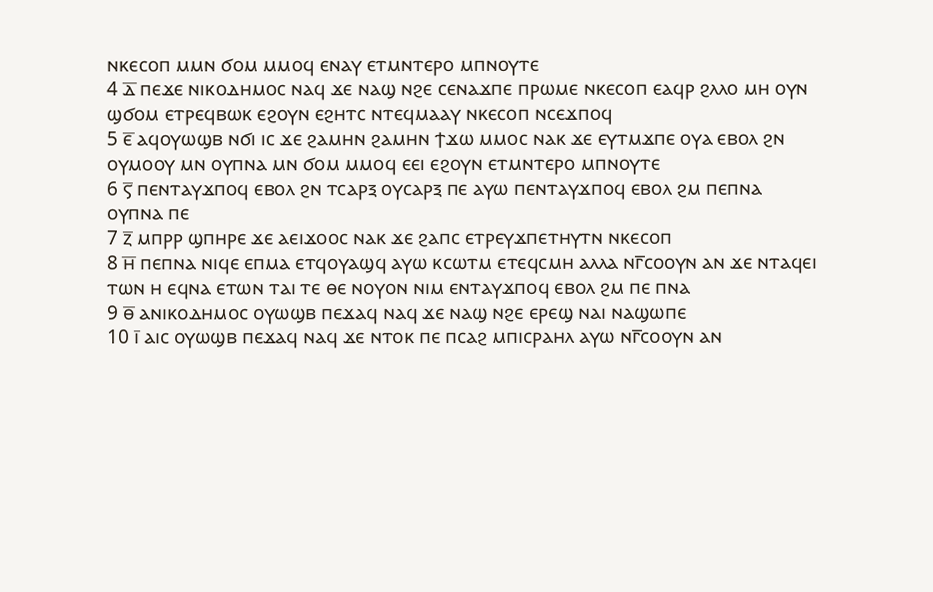ⲛⲕⲉⲥⲟⲡ ⲙⲙⲛ ϭⲟⲙ ⲙⲙⲟϥ ⲉⲛⲁⲩ ⲉⲧⲙⲛⲧⲉⲣⲟ ⲙⲡⲛⲟⲩⲧⲉ
4 ⲇ̅ ⲡⲉϫⲉ ⲛⲓⲕⲟⲇⲏⲙⲟⲥ ⲛⲁϥ ϫⲉ ⲛⲁϣ ⲛϩⲉ ⲥⲉⲛⲁϫⲡⲉ ⲡⲣⲱⲙⲉ ⲛⲕⲉⲥⲟⲡ ⲉⲁϥⲣ ϩⲗⲗⲟ ⲙⲏ ⲟⲩⲛ ϣϭⲟⲙ ⲉⲧⲣⲉϥⲃⲱⲕ ⲉϩⲟⲩⲛ ⲉϩⲏⲧⲥ ⲛⲧⲉϥⲙⲁⲁⲩ ⲛⲕⲉⲥⲟⲡ ⲛⲥⲉϫⲡⲟϥ
5 ⲉ̅ ⲁϥⲟⲩⲱϣⲃ ⲛϭⲓ ⲓⲥ ϫⲉ ϩⲁⲙⲏⲛ ϩⲁⲙⲏⲛ ϯϫⲱ ⲙⲙⲟⲥ ⲛⲁⲕ ϫⲉ ⲉⲩⲧⲙϫⲡⲉ ⲟⲩⲁ ⲉⲃⲟⲗ ϩⲛ ⲟⲩⲙⲟⲟⲩ ⲙⲛ ⲟⲩⲡⲛⲁ ⲙⲛ ϭⲟⲙ ⲙⲙⲟϥ ⲉⲉⲓ ⲉϩⲟⲩⲛ ⲉⲧⲙⲛⲧⲉⲣⲟ ⲙⲡⲛⲟⲩⲧⲉ
6 ⲋ̅ ⲡⲉⲛⲧⲁⲩϫⲡⲟϥ ⲉⲃⲟⲗ ϩⲛ ⲧⲥⲁⲣⲝ ⲟⲩⲥⲁⲣⲝ ⲡⲉ ⲁⲩⲱ ⲡⲉⲛⲧⲁⲩϫⲡⲟϥ ⲉⲃⲟⲗ ϩⲙ ⲡⲉⲡⲛⲁ ⲟⲩⲡⲛⲁ ⲡⲉ
7 ⲍ̅ ⲙⲡⲣⲣ ϣⲡⲏⲣⲉ ϫⲉ ⲁⲉⲓϫⲟⲟⲥ ⲛⲁⲕ ϫⲉ ϩⲁⲡⲥ ⲉⲧⲣⲉⲩϫⲡⲉⲧⲏⲩⲧⲛ ⲛⲕⲉⲥⲟⲡ
8 ⲏ̅ ⲡⲉⲡⲛⲁ ⲛⲓϥⲉ ⲉⲡⲙⲁ ⲉⲧϥⲟⲩⲁϣϥ ⲁⲩⲱ ⲕⲥⲱⲧⲙ ⲉⲧⲉϥⲥⲙⲏ ⲁⲗⲗⲁ ⲛⲅ︦ⲥⲟⲟⲩⲛ ⲁⲛ ϫⲉ ⲛⲧⲁϥⲉⲓ ⲧⲱⲛ ⲏ ⲉϥⲛⲁ ⲉⲧⲱⲛ ⲧⲁⲓ ⲧⲉ ⲑⲉ ⲛⲟⲩⲟⲛ ⲛⲓⲙ ⲉⲛⲧⲁⲩϫⲡⲟϥ ⲉⲃⲟⲗ ϩⲙ ⲡⲉ ⲡⲛⲁ
9 ⲑ̅ ⲁⲛⲓⲕⲟⲇⲏⲙⲟⲥ ⲟⲩⲱϣⲃ ⲡⲉϫⲁϥ ⲛⲁϥ ϫⲉ ⲛⲁϣ ⲛϩⲉ ⲉⲣⲉϣ ⲛⲁⲓ ⲛⲁϣⲱⲡⲉ
10 ⲓ̅ ⲁⲓⲥ ⲟⲩⲱϣⲃ ⲡⲉϫⲁϥ ⲛⲁϥ ϫⲉ ⲛⲧⲟⲕ ⲡⲉ ⲡⲥⲁϩ ⲙⲡⲓⲥⲣⲁⲏⲗ ⲁⲩⲱ ⲛⲅ︦ⲥⲟⲟⲩⲛ ⲁⲛ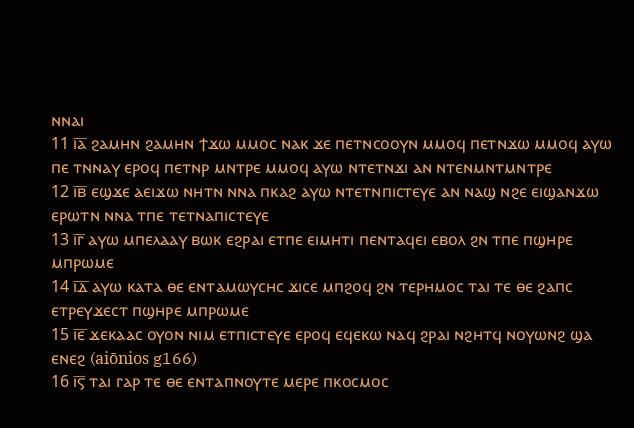ⲛⲛⲁⲓ
11 ⲓ̅ⲁ̅ ϩⲁⲙⲏⲛ ϩⲁⲙⲏⲛ ϯϫⲱ ⲙⲙⲟⲥ ⲛⲁⲕ ϫⲉ ⲡⲉⲧⲛⲥⲟⲟⲩⲛ ⲙⲙⲟϥ ⲡⲉⲧⲛϫⲱ ⲙⲙⲟϥ ⲁⲩⲱ ⲡⲉ ⲧⲛⲛⲁⲩ ⲉⲣⲟϥ ⲡⲉⲧⲛⲣ ⲙⲛⲧⲣⲉ ⲙⲙⲟϥ ⲁⲩⲱ ⲛⲧⲉⲧⲛϫⲓ ⲁⲛ ⲛⲧⲉⲛⲙⲛⲧⲙⲛⲧⲣⲉ
12 ⲓ̅ⲃ̅ ⲉϣϫⲉ ⲁⲉⲓϫⲱ ⲛⲏⲧⲛ ⲛⲛⲁ ⲡⲕⲁϩ ⲁⲩⲱ ⲛⲧⲉⲧⲛⲡⲓⲥⲧⲉⲩⲉ ⲁⲛ ⲛⲁϣ ⲛϩⲉ ⲉⲓϣⲁⲛϫⲱ ⲉⲣⲱⲧⲛ ⲛⲛⲁ ⲧⲡⲉ ⲧⲉⲧⲛⲁⲡⲓⲥⲧⲉⲩⲉ
13 ⲓ̅ⲅ̅ ⲁⲩⲱ ⲙⲡⲉⲗⲁⲁⲩ ⲃⲱⲕ ⲉϩⲣⲁⲓ ⲉⲧⲡⲉ ⲉⲓⲙⲏⲧⲓ ⲡⲉⲛⲧⲁϥⲉⲓ ⲉⲃⲟⲗ ϩⲛ ⲧⲡⲉ ⲡϣⲏⲣⲉ ⲙⲡⲣⲱⲙⲉ
14 ⲓ̅ⲇ̅ ⲁⲩⲱ ⲕⲁⲧⲁ ⲑⲉ ⲉⲛⲧⲁⲙⲱⲩⲥⲏⲥ ϫⲓⲥⲉ ⲙⲡϩⲟϥ ϩⲛ ⲧⲉⲣⲏⲙⲟⲥ ⲧⲁⲓ ⲧⲉ ⲑⲉ ϩⲁⲡⲥ ⲉⲧⲣⲉⲩϫⲉⲥⲧ ⲡϣⲏⲣⲉ ⲙⲡⲣⲱⲙⲉ
15 ⲓ̅ⲉ̅ ϫⲉⲕⲁⲁⲥ ⲟⲩⲟⲛ ⲛⲓⲙ ⲉⲧⲡⲓⲥⲧⲉⲩⲉ ⲉⲣⲟϥ ⲉϥⲉⲕⲱ ⲛⲁϥ ϩⲣⲁⲓ ⲛϩⲏⲧϥ ⲛⲟⲩⲱⲛϩ ϣⲁ ⲉⲛⲉϩ (aiōnios g166)
16 ⲓ̅ⲋ̅ ⲧⲁⲓ ⲅⲁⲣ ⲧⲉ ⲑⲉ ⲉⲛⲧⲁⲡⲛⲟⲩⲧⲉ ⲙⲉⲣⲉ ⲡⲕⲟⲥⲙⲟⲥ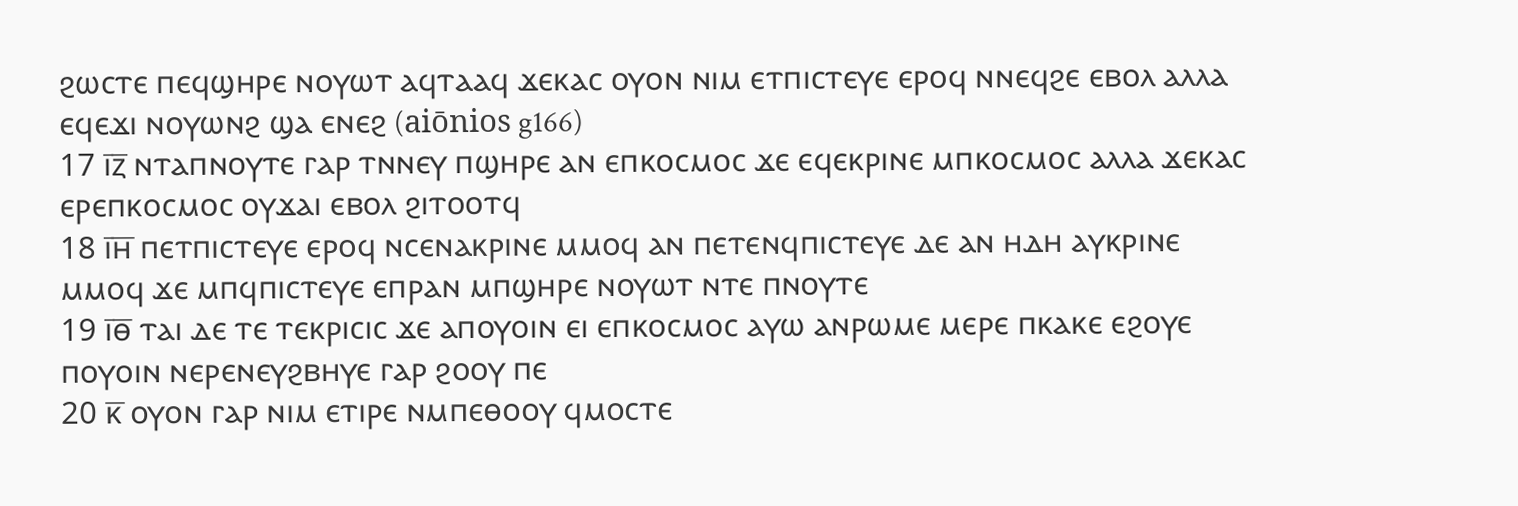ϩⲱⲥⲧⲉ ⲡⲉϥϣⲏⲣⲉ ⲛⲟⲩⲱⲧ ⲁϥⲧⲁⲁϥ ϫⲉⲕⲁⲥ ⲟⲩⲟⲛ ⲛⲓⲙ ⲉⲧⲡⲓⲥⲧⲉⲩⲉ ⲉⲣⲟϥ ⲛⲛⲉϥϩⲉ ⲉⲃⲟⲗ ⲁⲗⲗⲁ ⲉϥⲉϫⲓ ⲛⲟⲩⲱⲛϩ ϣⲁ ⲉⲛⲉϩ (aiōnios g166)
17 ⲓ̅ⲍ̅ ⲛⲧⲁⲡⲛⲟⲩⲧⲉ ⲅⲁⲣ ⲧⲛⲛⲉⲩ ⲡϣⲏⲣⲉ ⲁⲛ ⲉⲡⲕⲟⲥⲙⲟⲥ ϫⲉ ⲉϥⲉⲕⲣⲓⲛⲉ ⲙⲡⲕⲟⲥⲙⲟⲥ ⲁⲗⲗⲁ ϫⲉⲕⲁⲥ ⲉⲣⲉⲡⲕⲟⲥⲙⲟⲥ ⲟⲩϫⲁⲓ ⲉⲃⲟⲗ ϩⲓⲧⲟⲟⲧϥ
18 ⲓ̅ⲏ̅ ⲡⲉⲧⲡⲓⲥⲧⲉⲩⲉ ⲉⲣⲟϥ ⲛⲥⲉⲛⲁⲕⲣⲓⲛⲉ ⲙⲙⲟϥ ⲁⲛ ⲡⲉⲧⲉⲛϥⲡⲓⲥⲧⲉⲩⲉ ⲇⲉ ⲁⲛ ⲏⲇⲏ ⲁⲩⲕⲣⲓⲛⲉ ⲙⲙⲟϥ ϫⲉ ⲙⲡϥⲡⲓⲥⲧⲉⲩⲉ ⲉⲡⲣⲁⲛ ⲙⲡϣⲏⲣⲉ ⲛⲟⲩⲱⲧ ⲛⲧⲉ ⲡⲛⲟⲩⲧⲉ
19 ⲓ̅ⲑ̅ ⲧⲁⲓ ⲇⲉ ⲧⲉ ⲧⲉⲕⲣⲓⲥⲓⲥ ϫⲉ ⲁⲡⲟⲩⲟⲓⲛ ⲉⲓ ⲉⲡⲕⲟⲥⲙⲟⲥ ⲁⲩⲱ ⲁⲛⲣⲱⲙⲉ ⲙⲉⲣⲉ ⲡⲕⲁⲕⲉ ⲉϩⲟⲩⲉ ⲡⲟⲩⲟⲓⲛ ⲛⲉⲣⲉⲛⲉⲩϩⲃⲏⲩⲉ ⲅⲁⲣ ϩⲟⲟⲩ ⲡⲉ
20 ⲕ̅ ⲟⲩⲟⲛ ⲅⲁⲣ ⲛⲓⲙ ⲉⲧⲓⲣⲉ ⲛⲙⲡⲉⲑⲟⲟⲩ ϥⲙⲟⲥⲧⲉ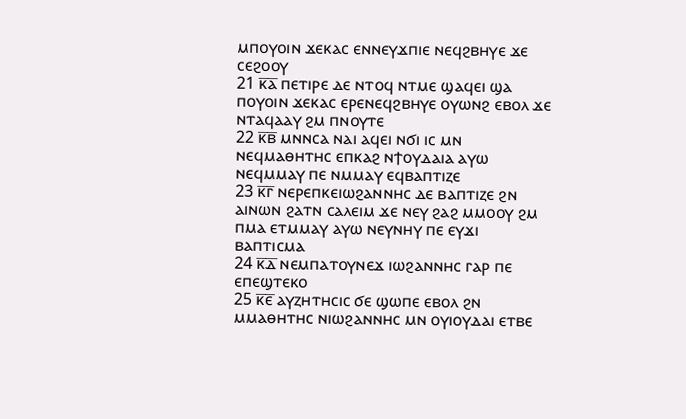ⲙⲡⲟⲩⲟⲓⲛ ϫⲉⲕⲁⲥ ⲉⲛⲛⲉⲩϫⲡⲓⲉ ⲛⲉϥϩⲃⲏⲩⲉ ϫⲉ ⲥⲉϩⲟⲟⲩ
21 ⲕ̅ⲁ̅ ⲡⲉⲧⲓⲣⲉ ⲇⲉ ⲛⲧⲟϥ ⲛⲧⲙⲉ ϣⲁϥⲉⲓ ϣⲁ ⲡⲟⲩⲟⲓⲛ ϫⲉⲕⲁⲥ ⲉⲣⲉⲛⲉϥϩⲃⲏⲩⲉ ⲟⲩⲱⲛϩ ⲉⲃⲟⲗ ϫⲉ ⲛⲧⲁϥⲁⲁⲩ ϩⲙ ⲡⲛⲟⲩⲧⲉ
22 ⲕ̅ⲃ̅ ⲙⲛⲛⲥⲁ ⲛⲁⲓ ⲁϥⲉⲓ ⲛϭⲓ ⲓⲥ ⲙⲛ ⲛⲉϥⲙⲁⲑⲏⲧⲏⲥ ⲉⲡⲕⲁϩ ⲛϯⲟⲩⲇⲁⲓⲁ ⲁⲩⲱ ⲛⲉϥⲙⲙⲁⲩ ⲡⲉ ⲛⲙⲙⲁⲩ ⲉϥⲃⲁⲡⲧⲓⲍⲉ
23 ⲕ̅ⲅ̅ ⲛⲉⲣⲉⲡⲕⲉⲓⲱϩⲁⲛⲛⲏⲥ ⲇⲉ ⲃⲁⲡⲧⲓⲍⲉ ϩⲛ ⲁⲓⲛⲱⲛ ϩⲁⲧⲛ ⲥⲁⲗⲉⲓⲙ ϫⲉ ⲛⲉⲩ ϩⲁϩ ⲙⲙⲟⲟⲩ ϩⲙ ⲡⲙⲁ ⲉⲧⲙⲙⲁⲩ ⲁⲩⲱ ⲛⲉⲩⲛⲏⲩ ⲡⲉ ⲉⲩϫⲓ ⲃⲁⲡⲧⲓⲥⲙⲁ
24 ⲕ̅ⲇ̅ ⲛⲉⲙⲡⲁⲧⲟⲩⲛⲉϫ ⲓⲱϩⲁⲛⲛⲏⲥ ⲅⲁⲣ ⲡⲉ ⲉⲡⲉϣⲧⲉⲕⲟ
25 ⲕ̅ⲉ̅ ⲁⲩⲍⲏⲧⲏⲥⲓⲥ ϭⲉ ϣⲱⲡⲉ ⲉⲃⲟⲗ ϩⲛ ⲙⲙⲁⲑⲏⲧⲏⲥ ⲛⲓⲱϩⲁⲛⲛⲏⲥ ⲙⲛ ⲟⲩⲓⲟⲩⲇⲁⲓ ⲉⲧⲃⲉ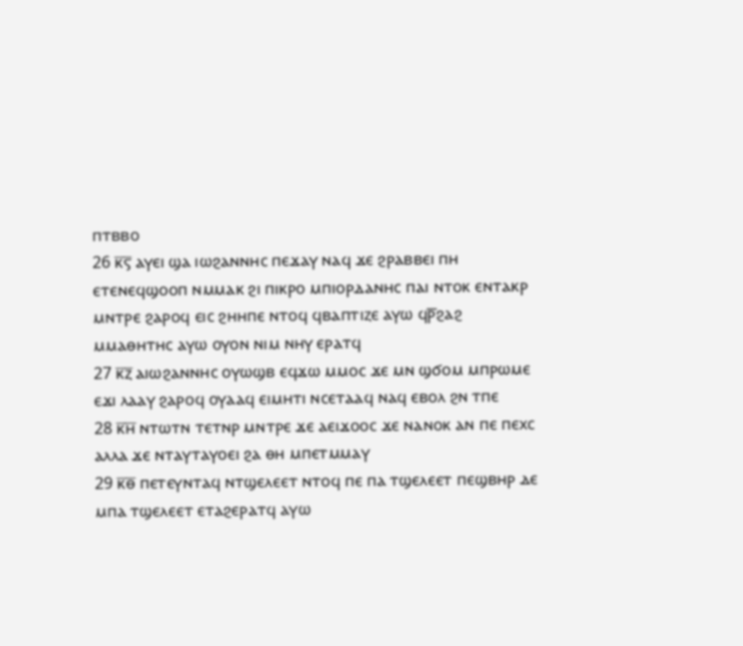ⲡⲧⲃⲃⲟ
26 ⲕ̅ⲋ̅ ⲁⲩⲉⲓ ϣⲁ ⲓⲱϩⲁⲛⲛⲏⲥ ⲡⲉϫⲁⲩ ⲛⲁϥ ϫⲉ ϩⲣⲁⲃⲃⲉⲓ ⲡⲏ ⲉⲧⲉⲛⲉϥϣⲟⲟⲡ ⲛⲙⲙⲁⲕ ϩⲓ ⲡⲓⲕⲣⲟ ⲙⲡⲓⲟⲣⲇⲁⲛⲏⲥ ⲡⲁⲓ ⲛⲧⲟⲕ ⲉⲛⲧⲁⲕⲣ ⲙⲛⲧⲣⲉ ϩⲁⲣⲟϥ ⲉⲓⲥ ϩⲏⲏⲡⲉ ⲛⲧⲟϥ ϥⲃⲁⲡⲧⲓⲍⲉ ⲁⲩⲱ ϥⲣ︦ϩⲁϩ ⲙⲙⲁⲑⲏⲧⲏⲥ ⲁⲩⲱ ⲟⲩⲟⲛ ⲛⲓⲙ ⲛⲏⲩ ⲉⲣⲁⲧϥ
27 ⲕ̅ⲍ̅ ⲁⲓⲱϩⲁⲛⲛⲏⲥ ⲟⲩⲱϣⲃ ⲉϥϫⲱ ⲙⲙⲟⲥ ϫⲉ ⲙⲛ ϣϭⲟⲙ ⲙⲡⲣⲱⲙⲉ ⲉϫⲓ ⲗⲁⲁⲩ ϩⲁⲣⲟϥ ⲟⲩⲁⲁϥ ⲉⲓⲙⲏⲧⲓ ⲛⲥⲉⲧⲁⲁϥ ⲛⲁϥ ⲉⲃⲟⲗ ϩⲛ ⲧⲡⲉ
28 ⲕ̅ⲏ̅ ⲛⲧⲱⲧⲛ ⲧⲉⲧⲛⲣ ⲙⲛⲧⲣⲉ ϫⲉ ⲁⲉⲓϫⲟⲟⲥ ϫⲉ ⲛⲁⲛⲟⲕ ⲁⲛ ⲡⲉ ⲡⲉⲭⲥ ⲁⲗⲗⲁ ϫⲉ ⲛⲧⲁⲩⲧⲁⲩⲟⲉⲓ ϩⲁ ⲑⲏ ⲙⲡⲉⲧⲙⲙⲁⲩ
29 ⲕ̅ⲑ̅ ⲡⲉⲧⲉⲩⲛⲧⲁϥ ⲛⲧϣⲉⲗⲉⲉⲧ ⲛⲧⲟϥ ⲡⲉ ⲡⲁ ⲧϣⲉⲗⲉⲉⲧ ⲡⲉϣⲃⲏⲣ ⲇⲉ ⲙⲡⲁ ⲧϣⲉⲗⲉⲉⲧ ⲉⲧⲁϩⲉⲣⲁⲧϥ ⲁⲩⲱ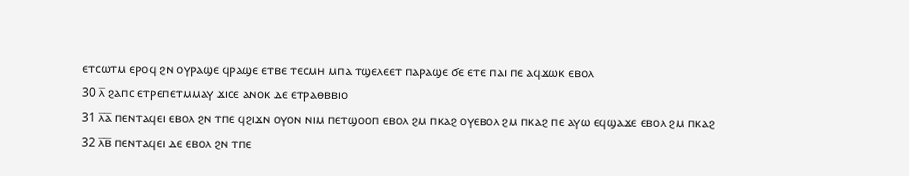ⲉⲧⲥⲱⲧⲙ ⲉⲣⲟϥ ϩⲛ ⲟⲩⲣⲁϣⲉ ϥⲣⲁϣⲉ ⲉⲧⲃⲉ ⲧⲉⲥⲙⲏ ⲙⲡⲁ ⲧϣⲉⲗⲉⲉⲧ ⲡⲁⲣⲁϣⲉ ϭⲉ ⲉⲧⲉ ⲡⲁⲓ ⲡⲉ ⲁϥϫⲱⲕ ⲉⲃⲟⲗ
30 ⲗ̅ ϩⲁⲡⲥ ⲉⲧⲣⲉⲡⲉⲧⲙⲙⲁⲩ ϫⲓⲥⲉ ⲁⲛⲟⲕ ⲇⲉ ⲉⲧⲣⲁⲑⲃⲃⲓⲟ
31 ⲗ̅ⲁ̅ ⲡⲉⲛⲧⲁϥⲉⲓ ⲉⲃⲟⲗ ϩⲛ ⲧⲡⲉ ϥϩⲓϫⲛ ⲟⲩⲟⲛ ⲛⲓⲙ ⲡⲉⲧϣⲟⲟⲡ ⲉⲃⲟⲗ ϩⲙ ⲡⲕⲁϩ ⲟⲩⲉⲃⲟⲗ ϩⲙ ⲡⲕⲁϩ ⲡⲉ ⲁⲩⲱ ⲉϥϣⲁϫⲉ ⲉⲃⲟⲗ ϩⲙ ⲡⲕⲁϩ
32 ⲗ̅ⲃ̅ ⲡⲉⲛⲧⲁϥⲉⲓ ⲇⲉ ⲉⲃⲟⲗ ϩⲛ ⲧⲡⲉ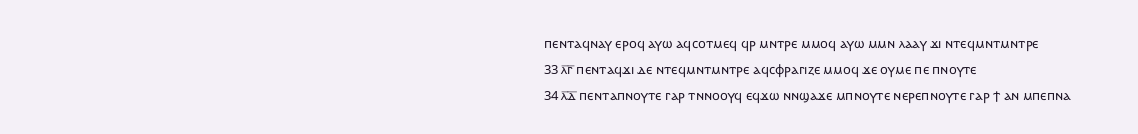ⲡⲉⲛⲧⲁϥⲛⲁⲩ ⲉⲣⲟϥ ⲁⲩⲱ ⲁϥⲥⲟⲧⲙⲉϥ ϥⲣ ⲙⲛⲧⲣⲉ ⲙⲙⲟϥ ⲁⲩⲱ ⲙⲙⲛ ⲗⲁⲁⲩ ϫⲓ ⲛⲧⲉϥⲙⲛⲧⲙⲛⲧⲣⲉ
33 ⲗ̅ⲅ̅ ⲡⲉⲛⲧⲁϥϫⲓ ⲇⲉ ⲛⲧⲉϥⲙⲛⲧⲙⲛⲧⲣⲉ ⲁϥⲥⲫⲣⲁⲅⲓⲍⲉ ⲙⲙⲟϥ ϫⲉ ⲟⲩⲙⲉ ⲡⲉ ⲡⲛⲟⲩⲧⲉ
34 ⲗ̅ⲇ̅ ⲡⲉⲛⲧⲁⲡⲛⲟⲩⲧⲉ ⲅⲁⲣ ⲧⲛⲛⲟⲟⲩϥ ⲉϥϫⲱ ⲛⲛϣⲁϫⲉ ⲙⲡⲛⲟⲩⲧⲉ ⲛⲉⲣⲉⲡⲛⲟⲩⲧⲉ ⲅⲁⲣ ϯ ⲁⲛ ⲙⲡⲉⲡⲛⲁ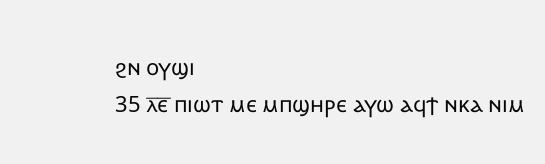ϩⲛ ⲟⲩϣⲓ
35 ⲗ̅ⲉ̅ ⲡⲓⲱⲧ ⲙⲉ ⲙⲡϣⲏⲣⲉ ⲁⲩⲱ ⲁϥϯ ⲛⲕⲁ ⲛⲓⲙ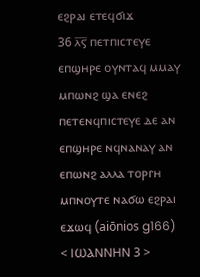ⲉϩⲣⲁⲓ ⲉⲧⲉϥϭⲓϫ
36 ⲗ̅ⲋ̅ ⲡⲉⲧⲡⲓⲥⲧⲉⲩⲉ ⲉⲡϣⲏⲣⲉ ⲟⲩⲛⲧⲁϥ ⲙⲙⲁⲩ ⲙⲡⲱⲛϩ ϣⲁ ⲉⲛⲉϩ ⲡⲉⲧⲉⲛϥⲡⲓⲥⲧⲉⲩⲉ ⲇⲉ ⲁⲛ ⲉⲡϣⲏⲣⲉ ⲛϥⲛⲁⲛⲁⲩ ⲁⲛ ⲉⲡⲱⲛϩ ⲁⲗⲗⲁ ⲧⲟⲣⲅⲏ ⲙⲡⲛⲟⲩⲧⲉ ⲛⲁϭⲱ ⲉϩⲣⲁⲓ ⲉϫⲱϥ (aiōnios g166)
< ⲒⲰⲀⲚⲚⲎⲚ 3 >